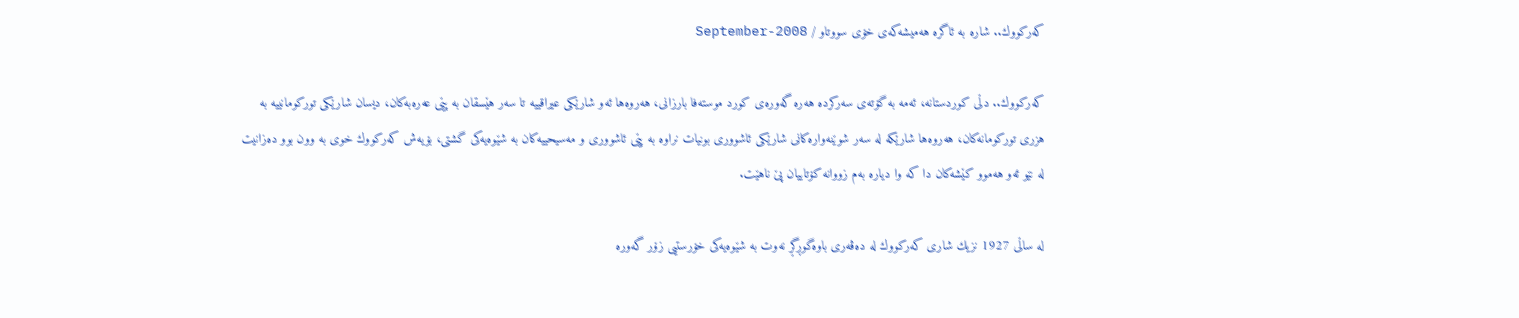كه‌ركووك.. شاره‌ به‌ ئاگره‌ هه‌میشه‌كه‌ى خۆى سووتاو / September-2008

كه‌ركووك.. دڵى كوردستانه‌، ئه‌مه‌ به‌ گۆته‌ى سه‌ركرده‌ هه‌ره‌ گه‌وره‌ى كورد موسته‌فا بارزانى، هه‌روه‌ها ئه‌و شارێكى عیراقییه‌ تا سه‌ر هێسقان به‌ پێى عه‌ره‌به‌كان، دیسان شارێكى توركومانییه‌ به‌ هزرى توركومانه‌كان، هه‌روه‌ها شارێكه‌ له‌ سه‌ر شوێنه‌واره‌كانى شارێكى ئاشوورى بونیات نراوه‌ به‌ پێى ئاشوورى و مه‌سیحییه‌كان به‌ شێوه‌یه‌كى گشتى، بۆیه‌ش كه‌ركووك خوى به‌ وون بوو ده‌زانیت له‌ نێو ئه‌و هه‌موو كێشه‌كان دا كه‌ وا دیاره‌ به‌م زووانه‌ كۆتاییان پێ ناهێت.

له‌ ساڵى 1927 نزیك شارى كه‌ركووك له‌ ده‌ڤه‌رى باوه‌گوڕگڕ نه‌وت به‌ شێوه‌یه‌كى خۆرستیى زۆر گه‌وره‌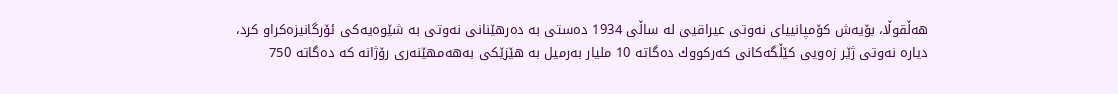هه‌ڵقوڵا، بۆیه‌ش كۆمپانییاى نه‌وتى عیراقیى له‌ ساڵى 1934 ده‌ستى به‌ ده‌رهێنانى نه‌وتى به‌ شێوه‌یه‌كى ئۆرگانیزه‌كراو كرد، دیاره‌ نه‌وتى ژێر زه‌ویى كێڵگه‌كانى كه‌ركووك ده‌گاته‌ 10 ملیار به‌رمیل به‌ هێزێكى به‌هه‌مهێنه‌رى رۆژانه‌ كه‌ ده‌گاته‌ 750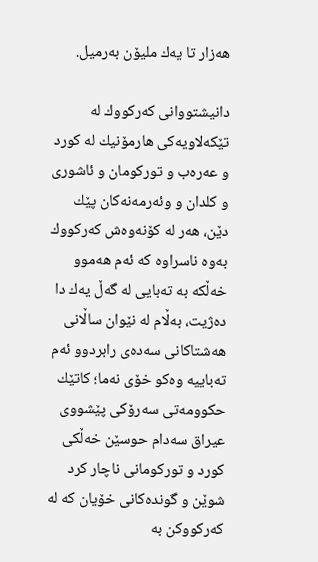هه‌زار تا یه‌ك ملیۆن به‌رمیل.

دانیشتووانى كه‌ركووك له‌ تێكه‌لاویه‌كى هارمۆنیك له‌ كورد و عه‌ره‌ب و توركومان و ئاشورى و كلدان و وئه‌رمه‌نه‌كان پێك دێن، هه‌ر له‌ كۆنه‌وه‌ش كه‌ركووك به‌وه‌ ناسراوه‌ كه‌ ئه‌م هه‌موو خه‌ڵكه‌ به‌ ته‌بایى له‌ گه‌ڵ یه‌ك دا ده‌ژیت، به‌ڵام له‌ نێوان ساڵانى هه‌شتاكانى سه‌ده‌ى رابردوو ئه‌م ته‌باییه‌ وه‌كو خۆى نه‌ما؛ كاتێك حكوومه‌تى سه‌رۆكى پێشووى عیراق سه‌دام حوسێن خه‌ڵكى كورد و توركومانى ناچار كرد شوێن و گونده‌كانى خۆیان كه‌ له‌ كه‌ركووكن به‌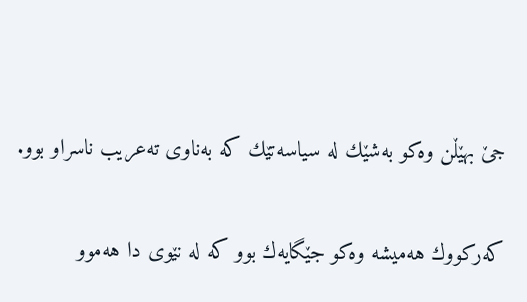جێ بهێڵن وه‌كو به‌شێك له‌ سیاسه‌تێك كه‌ به‌ناوى ته‌عریب ناسراو بوو.

كه‌ركووك هه‌میشه‌ وه‌كو جێگایه‌ك بوو كه‌ له‌ نێوى دا هه‌موو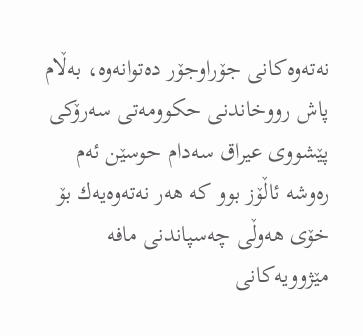نه‌ته‌وه‌كانى جۆراوجۆر ده‌توانه‌وه‌، به‌ڵام پاش رووخاندنى حكوومه‌تى سه‌رۆكى پێشووى عیراق سه‌دام حوسێن ئه‌م ره‌وشه‌ ئاڵۆز بوو كه‌ هه‌ر نه‌ته‌وه‌یه‌ك بۆ خۆى هه‌وڵى چه‌سپاندنى مافه‌ مێژوویه‌كانى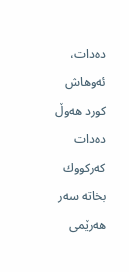ده‌دات، ئه‌وهاش كورد هه‌وڵ ده‌دات كه‌ركووك بخاته‌ سه‌ر هه‌رێمى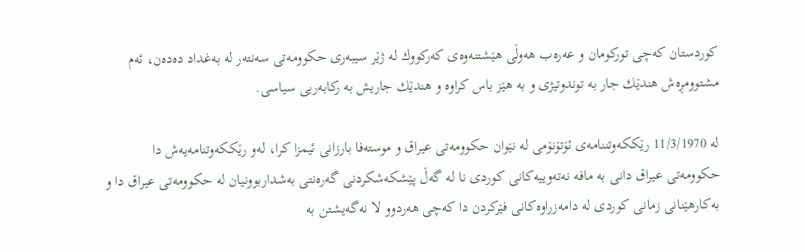كوردستان كه‌چى توركومان و عه‌ره‌ب هه‌وڵى هێشتنه‌وه‌ى كه‌ركووك له‌ ژێر سیبه‌رى حكوومه‌تى سه‌نته‌ر له‌ به‌غداد ده‌ده‌ن، ئه‌م مشتوومڕه‌ش هندێك جار به‌ توندوتیژى و به‌ هێز باس كراوه‌ و هندێك جاریش به‌ ركابه‌ریى سیاسى.

له‌ 11/3/1970 رێككه‌وتننامه‌ى ئۆتۆنۆمى له‌ نێوان حكوومه‌تى عیراق و موسته‌فا بارزانى ئیمزا كرا، له‌و رێككه‌وتنامه‌یه‌ش دا حكوومه‌تى عیراق دانى به‌ مافه‌ نه‌ته‌وییه‌كانى كوردى نا له‌ گه‌ڵ پێشكه‌شكردنى گه‌ره‌نتى به‌شداربوونیان له‌ حكوومه‌تى عیراق دا و به‌كارهێنانى زمانى كوردى له‌ دامه‌زراوه‌كانى فێركردن دا كه‌چى هه‌ردوو لا نه‌گه‌یشتن به‌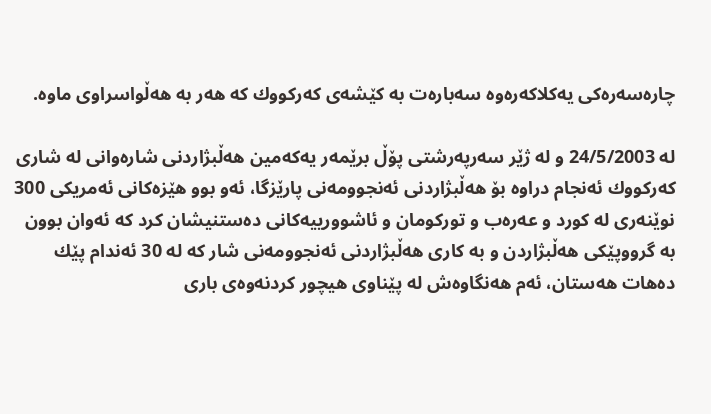چاره‌سه‌ره‌كى یه‌كلاكه‌ره‌وه‌ سه‌باره‌ت به‌ كێشه‌ى كه‌ركووك كه‌ هه‌ر به‌ هه‌ڵواسراوى ماوه‌.

له‌ 24/5/2003 و له‌ ژێر سه‌رپه‌رشتى پۆڵ برێمه‌ر یه‌كه‌مین هه‌ڵبژاردنى شاره‌وانى له‌ شارى كه‌ركووك ئه‌نجام دراوه‌ بۆ هه‌ڵبژاردنى ئه‌نجوومه‌نى پارێزگا، ئه‌و بوو هێزه‌كانى ئه‌مریكى 300 نوێنه‌رى له‌ كورد و عه‌ره‌ب و توركومان و ئاشوورییه‌كانى ده‌ستنیشان كرد كه‌ ئه‌وان بوون به‌ گرووپێكى هه‌ڵبژاردن و به‌ كارى هه‌ڵبژاردنى ئه‌نجوومه‌نى شار كه‌ له‌ 30 ئه‌ندام پێك ده‌هات هه‌ستان، ئه‌م هه‌نگاوه‌ش له‌ پێناوى هیچور كردنه‌وه‌ى بارى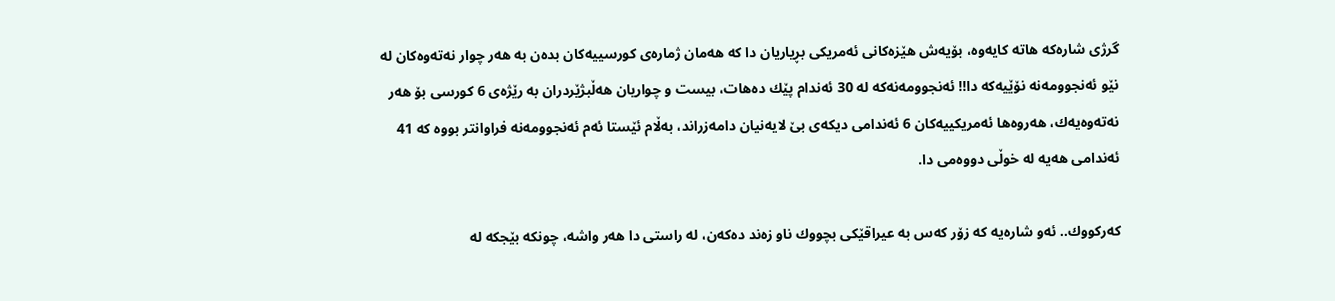گرژى شاره‌كه‌ هاته‌ كایه‌وه‌، بۆیه‌ش هێزه‌كانى ئه‌مریكى بڕیاریان دا كه‌ هه‌مان ژماره‌ى كورسییه‌كان بده‌ن به‌ هه‌ر چوار نه‌ته‌وه‌كان له‌ نێو ئه‌نجوومه‌نه‌ نۆێیه‌كه‌ دا!! ئه‌نجوومه‌نه‌كه‌ له‌ 30 ئه‌ندام پێك ده‌هات، بیست و چواریان هه‌ڵبژێردران به‌ رێژه‌ى 6 كورسى بۆ هه‌ر نه‌ته‌وه‌یه‌ك، هه‌روه‌ها ئه‌مریكییه‌كان 6 ئه‌ندامى دیكه‌ى بێ لایه‌نیان دامه‌زراند، به‌ڵام ئێستا ئه‌م ئه‌نجوومه‌نه‌ فراوانتر بووه‌ كه‌ 41 ئه‌ندامى هه‌یه‌ له‌ خوڵى دووه‌مى دا.

كه‌ركووك.. ئه‌و شاره‌یه‌ كه‌ زۆر كه‌س به‌ عیراقێكى بچووك ناو زه‌ند ده‌كه‌ن، له‌ راستى دا هه‌ر واشه‌، چونكه‌ بێجكه‌ له‌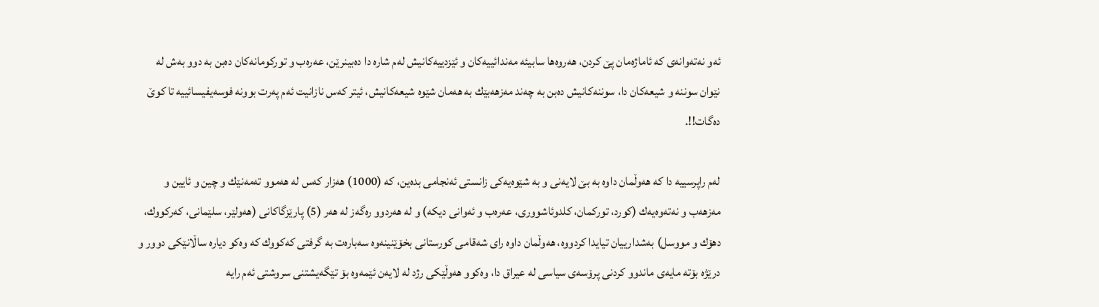ئه‌و نه‌ته‌وانه‌ى كه‌ ئاماژه‌مان پێ كردن، هه‌روه‌ها سابیئه‌ مه‌ندائییه‌كان و ئێزدییه‌كانیش له‌م شاره‌ دا ده‌بینرێن، عه‌ره‌ب و توركومانه‌كان ده‌بن به‌ دوو به‌ش له‌ نێوان سوننه‌ و شیعه‌كان دا، سوننه‌كانیش ده‌بن به‌ چه‌ند مه‌زهه‌بێك به‌ هه‌مان شێوه‌ شیعه‌كانیش، ئیتر كه‌س نازانیت ئه‌م په‌رت بوونه‌ فوسه‌یفیسائییه‌ تا كوێ ده‌گات!!.

له‌م راپرسییه‌ دا كه‌ هه‌وڵمان داوه‌ به‌ بێ لایه‌نى و به‌ شێوه‌یه‌كى زانستى ئه‌نجامى بده‌ین، كه‌ (1000) هه‌زار كه‌س له‌ هه‌موو ته‌مه‌نێك و چین و ئایین و مه‌زهه‌ب و نه‌ته‌وه‌یه‌ك (كورد، توركمان، كلدوئاشوورى، عه‌ره‌ب و ئه‌وانى دیكه‌) و له‌ هه‌ردوو ره‌گه‌ز له‌ هه‌ر (5) پارێزگاكانى (هه‌ولێر، سلێمانى، كه‌ركووك، دهۆك و مووسل) به‌شدارییان تیایدا كردووه‌، هه‌وڵمان داوه‌ راى شه‌قامى كورستانى بخۆێنینه‌وه‌ سه‌باره‌ت به‌ گرفتى كه‌كووك كه‌ وه‌كو دیاره‌ ساڵانێكى دوور و درێژه‌ بۆته‌ مایه‌ى ماندوو كردنى پرۆسه‌ى سیاسى له‌ عیراق دا، وه‌كوو هه‌وڵێكى رژد له‌ لایه‌ن ئێمه‌وه‌ بۆ تێگه‌یشتنى سروشتى ئه‌م رایه‌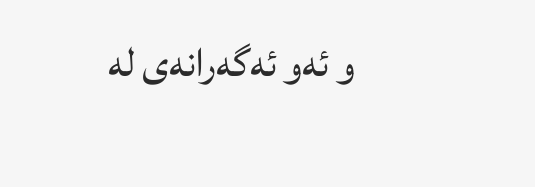و ئه‌و ئه‌گه‌رانه‌ى له‌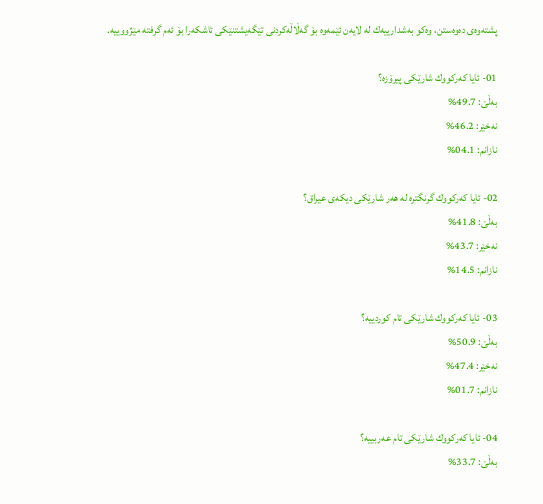پشته‌وه‌ى ده‌وه‌ستن، وه‌كو به‌شدارییه‌ك له‌ لایه‌ن ئێمه‌وه‌ بۆ گه‌ڵاڵه‌كردنى تێگه‌یشتنێكى ئاشكه‌را بۆ ئه‌م گرفته‌ مێژووییه‌.

01- ئایا كه‌ركووك شارێكى پیرۆزه‌؟
به‌ڵێ: 49.7%
نه‌خێر: 46.2%
نازانم: 04.1%

02- ئایا كه‌ركووك گرنگتره‌ له‌ هه‌ر شارێكى دیكه‌ى عیراق؟
به‌ڵێ: 41.8%
نه‌خێر: 43.7%
نازانم: 14.5%

03- ئایا كه‌ركووك شارێكى تام كوردییه‌؟
به‌ڵێ: 50.9%
نه‌خێر: 47.4%
نازانم: 01.7%

04- ئایا كه‌ركووك شارێكى تام عه‌ربییه‌؟
به‌ڵێ: 33.7%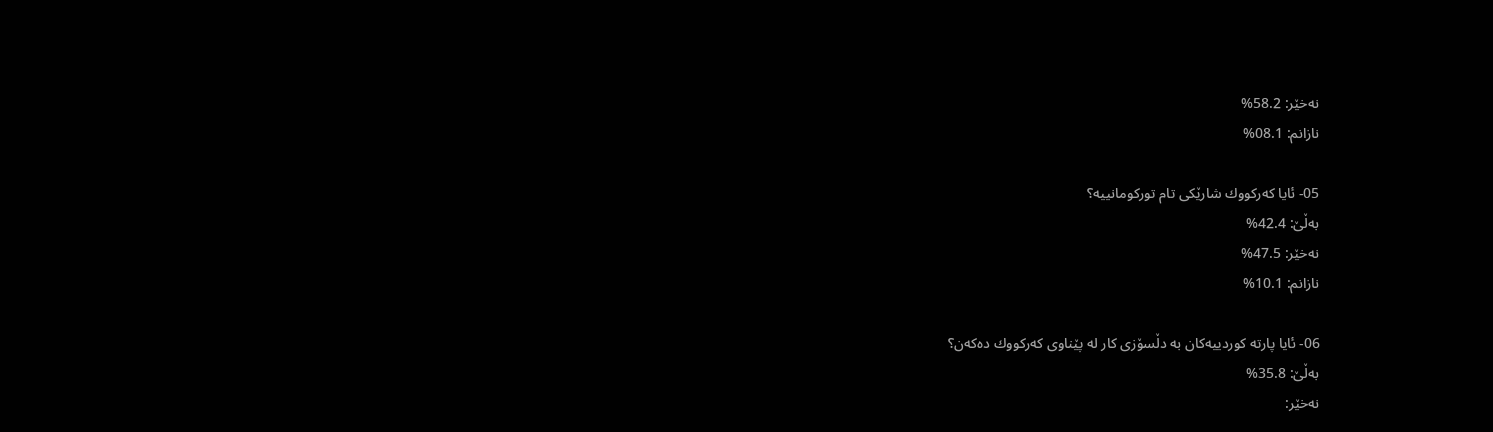نه‌خێر: 58.2%
نازانم: 08.1%

05- ئایا كه‌ركووك شارێكى تام توركومانییه‌؟
به‌ڵێ: 42.4%
نه‌خێر: 47.5%
نازانم: 10.1%

06- ئایا پارته‌ كوردییه‌كان به‌ دڵسۆزى كار له‌ پێناوى كه‌ركووك ده‌كه‌ن؟
به‌ڵێ: 35.8%
نه‌خێر: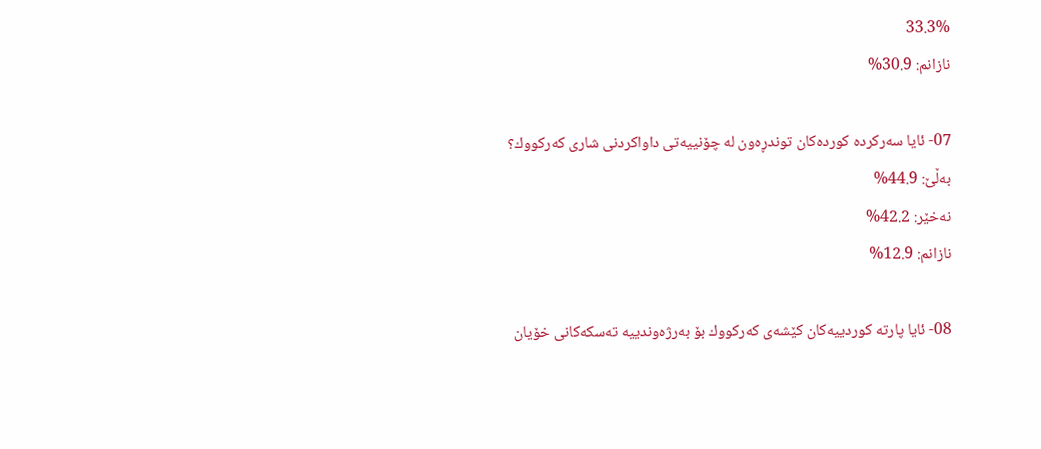33.3%
نازانم: 30.9%

07- ئایا سه‌ركرده‌ كورده‌كان توندڕه‌ون له‌ چۆنییه‌تى داواكردنى شارى كه‌ركووك؟
به‌ڵێ: 44.9%
نه‌خێر: 42.2%
نازانم: 12.9%

08- ئایا پارته‌ كوردییه‌كان كێشه‌ى كه‌ركووك بۆ به‌رژه‌وندییه‌ ته‌سكه‌كانى خۆیان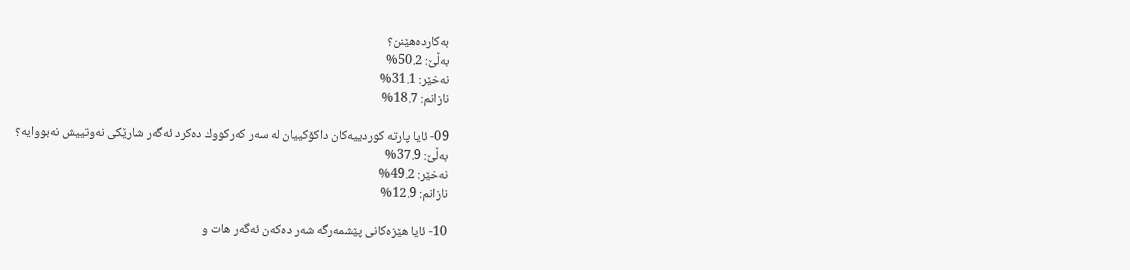به‌كارده‌هێنن؟
به‌ڵێ: 50.2%
نه‌خێر: 31.1%
نازانم: 18.7%

09- ئایا پارته‌ كوردییه‌كان داكۆكییان له‌ سه‌ر كه‌ركووك ده‌كرد ئه‌گه‌ر شارێكى نه‌وتییش نه‌بووایه‌؟
به‌ڵێ: 37.9%
نه‌خێر: 49.2%
نازانم: 12.9%

10- ئایا هێزه‌كانى پێشمه‌رگه‌ شه‌ر ده‌كه‌ن ئه‌گه‌ر هات و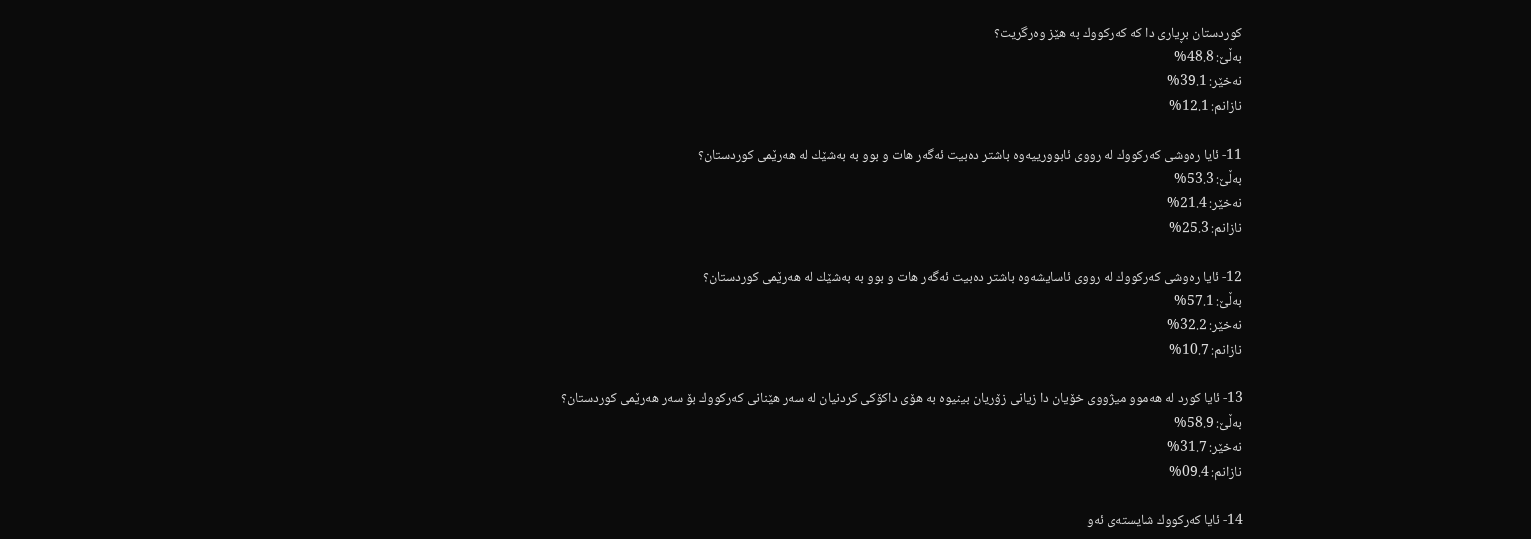كوردستان بڕیارى دا كه‌ كه‌ركووك به‌ هێز وه‌رگریت؟
به‌ڵێ: 48.8%
نه‌خێر: 39.1%
نازانم: 12.1%

11- ئایا ره‌وشى كه‌ركووك له‌ رووى ئابوورییه‌وه‌ باشتر ده‌بیت ئه‌گه‌ر هات و بوو به‌ به‌شێك له‌ هه‌رێمى كوردستان؟
به‌ڵێ: 53.3%
نه‌خێر: 21.4%
نازانم: 25.3%

12- ئایا ره‌وشى كه‌ركووك له‌ رووى ئاسایشه‌وه‌ باشتر ده‌بیت ئه‌گه‌ر هات و بوو به‌ به‌شێك له‌ هه‌رێمى كوردستان؟
به‌ڵێ: 57.1%
نه‌خێر: 32.2%
نازانم: 10.7%

13- ئایا كورد له‌ هه‌موو میژووى خۆیان دا زیانى زۆریان بینیوه‌ به‌ هۆى داكۆكى كردنیان له‌ سه‌ر هێنانى كه‌ركووك بۆ سه‌ر هه‌رێمى كوردستان؟
به‌ڵێ: 58.9%
نه‌خێر: 31.7%
نازانم: 09.4%

14- ئایا كه‌ركووك شایسته‌ى ئه‌و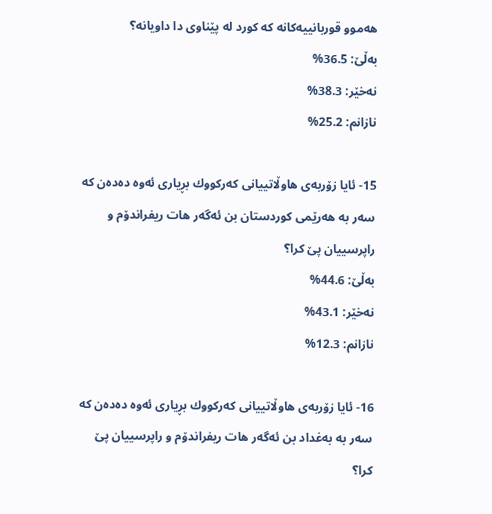هه‌موو قوربانییه‌كانه‌ كه‌ كورد له‌ پێناوى دا داویانه‌؟
به‌ڵێ: 36.5%
نه‌خێر: 38.3%
نازانم: 25.2%

15- ئایا زۆربه‌ى هاوڵاتییانى كه‌ركووك بڕیارى ئه‌وه‌ ده‌ده‌ن كه‌ سه‌ر به‌ هه‌رێمى كوردستان بن ئه‌گه‌ر هات ریفراندۆم و راپرسییان پێ كرا؟
به‌ڵێ: 44.6%
نه‌خێر: 43.1%
نازانم: 12.3%

16- ئایا زۆربه‌ى هاوڵاتییانى كه‌ركووك بڕیارى ئه‌وه‌ ده‌ده‌ن كه‌ سه‌ر به‌ به‌غداد بن ئه‌گه‌ر هات ریفراندۆم و راپرسییان پێ كرا؟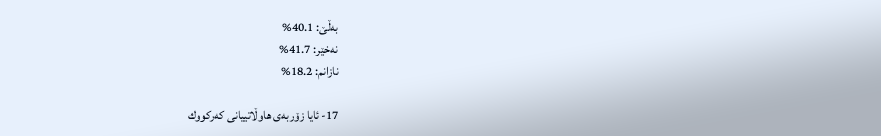به‌ڵێ: 40.1%
نه‌خێر: 41.7%
نازانم: 18.2%

17- ئایا زۆربه‌ى هاوڵاتییانى كه‌ركووك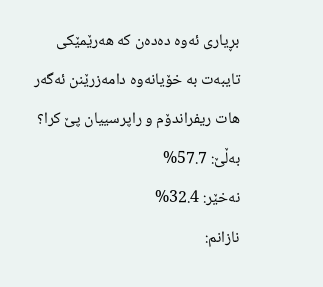بڕیارى ئه‌وه‌ ده‌ده‌ن كه‌ هه‌رێمێكى تایبه‌ت به‌ خۆیانه‌وه‌ دامه‌زرێنن ئه‌گه‌ر هات ریفراندۆم و راپرسییان پێ كرا؟
به‌ڵێ: 57.7%
نه‌خێر: 32.4%
نازانم: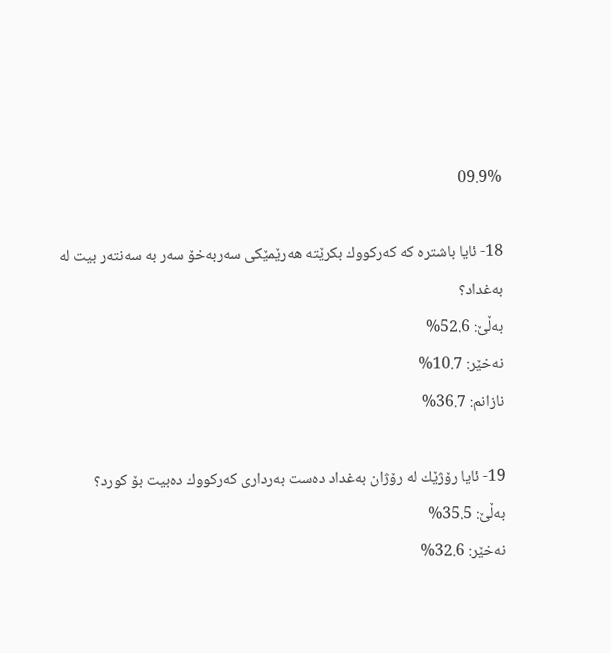09.9%

18- ئایا باشتره‌ كه‌ كه‌ركووك بكرێته‌ هه‌رێمێكى سه‌ربه‌خۆ سه‌ر به‌ سه‌نته‌ر بیت له‌ به‌غداد؟
به‌ڵێ: 52.6%
نه‌خێر: 10.7%
نازانم: 36.7%

19- ئایا رۆژێك له‌ رۆژان به‌غداد ده‌ست به‌ردارى كه‌ركووك ده‌بیت بۆ كورد؟
به‌ڵێ: 35.5%
نه‌خێر: 32.6%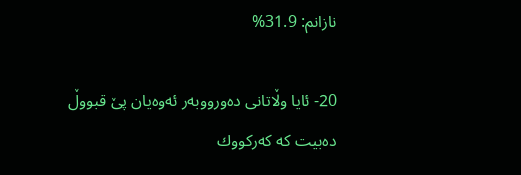نازانم: 31.9%

20- ئایا وڵاتانى ده‌ورووبه‌ر ئه‌وه‌یان پێ قبووڵ ده‌بیت كه‌ كه‌ركووك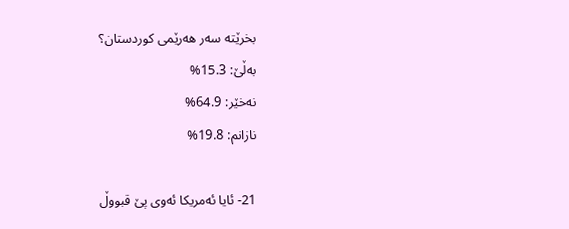بخرێته‌ سه‌ر هه‌رێمى كوردستان؟
به‌ڵێ: 15.3%
نه‌خێر: 64.9%
نازانم: 19.8%

21- ئایا ئه‌مریكا ئه‌وى پێ قبووڵ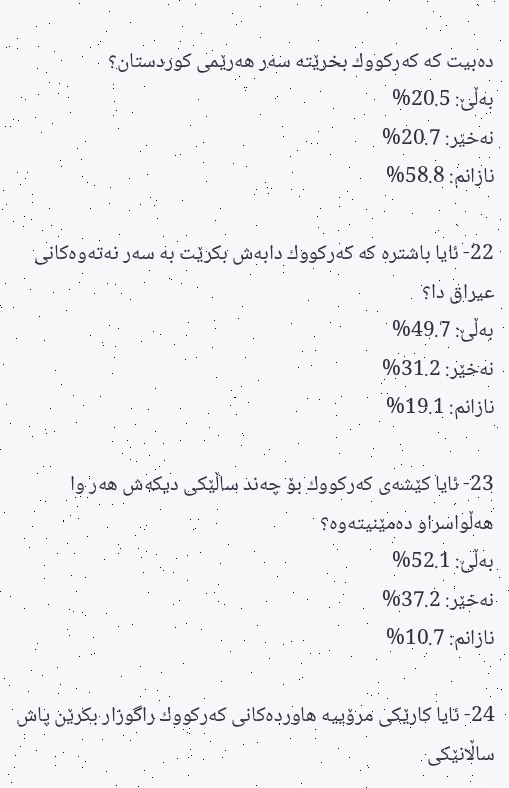ده‌بیت كه‌ كه‌ركووك بخرێته‌ سه‌ر هه‌رێمى كوردستان؟
به‌ڵێ: 20.5%
نه‌خێر: 20.7%
نازانم: 58.8%

22- ئایا باشتره‌ كه‌ كه‌ركووك دابه‌ش بكرێت به‌ سه‌ر نه‌ته‌وه‌كانى عیراق دا؟
به‌ڵێ: 49.7%
نه‌خێر: 31.2%
نازانم: 19.1%

23- ئایا كێشه‌ى كه‌ركووك بۆ چه‌ند ساڵێكى دیكه‌ش هه‌ر وا هه‌ڵواسراو ده‌مێنیته‌وه‌؟
به‌ڵێ: 52.1%
نه‌خێر: 37.2%
نازانم: 10.7%

24- ئایا كارێكى مرۆییه‌ هاورده‌كانى كه‌ركووك راگوزار بكرێن پاش ساڵانێكى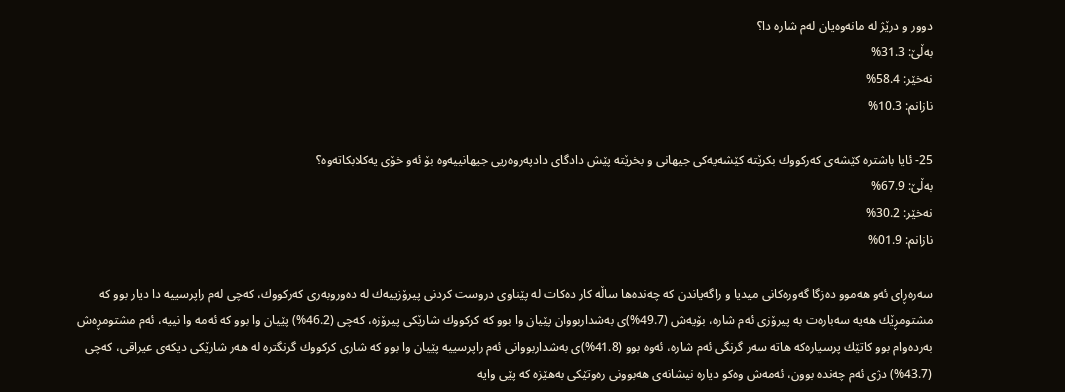دوور و درێژ له‌ مانه‌وه‌یان له‌م شاره‌ دا؟
به‌ڵێ: 31.3%
نه‌خێر: 58.4%
نازانم: 10.3%

25- ئایا باشتره‌ كێشه‌ى كه‌ركووك بكرێته‌ كێشه‌یه‌كى جیهانى و بخرێته‌ پێش دادگاى دادپه‌روه‌ریى جیهانییه‌وه‌ بۆ ئه‌و خۆى یه‌كلابكاته‌وه‌؟
به‌ڵێ: 67.9%
نه‌خێر: 30.2%
نازانم: 01.9%

سه‌ره‌ڕاى ئه‌و هه‌موو ده‌زگا گه‌وره‌كانى میدیا و راگه‌یاندن كه‌ چه‌نده‌ها ساڵه‌ كار ده‌كات له‌ پێناوى دروست كردنى پیرۆزییه‌ك له‌ ده‌وروبه‌رى كه‌ركووك، كه‌چى له‌م راپرسییه‌ دا دیار بوو كه‌ مشتومڕێك هه‌یه‌ سه‌باره‌ت به‌ پیرۆزى ئه‌م شاره‌، بۆیه‌ش (49.7%)ى به‌شداربووان پێیان وا بوو كه‌ كركووك شارێكى پیرۆزه‌، كه‌چى (46.2%) پێیان وا بوو كه‌ ئه‌مه‌ وا نییه‌، ئه‌م مشتومڕه‌ش به‌رده‌وام بوو كاتێك پرسیاره‌كه‌ هاته‌ سه‌ر گرنگى ئه‌م شاره‌، ئه‌وه‌ بوو (41.8%)ى به‌شداربووانى ئه‌م راپرسییه‌ پێیان وا بوو كه‌ شارى كركووك گرنگتره‌ له‌ هه‌ر شارێكى دیكه‌ى عیراقى، كه‌چى (43.7%) دژى ئه‌م چه‌نده‌ بوون، ئه‌مه‌ش وه‌كو دیاره‌ نیشانه‌ى هه‌بوونى ره‌وتێكى به‌هێزه‌ كه‌ پێى وایه‌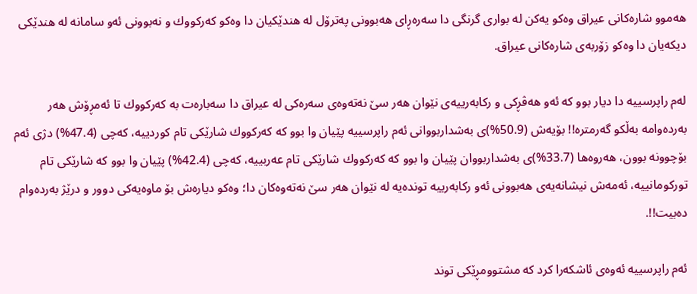هه‌موو شاره‌كانى عیراق وه‌كو یه‌كن له‌ بوارى گرنگى دا سه‌ره‌ڕاى هه‌بوونى په‌ترۆل له‌ هندێكیان دا وه‌كو كه‌ركووك و نه‌بوونى ئه‌و سامانه‌ له‌ هندێكى دیكه‌یان دا وه‌كو زۆربه‌ى شاره‌كانى عیراق.

له‌م راپرسییه‌ دا دیار بوو كه‌ ئه‌و هه‌ڤڕكی و ركابه‌رییه‌ى نێوان هه‌ر سێ نه‌ته‌وه‌ى سه‌ره‌كى له‌ عیراق دا سه‌باره‌ت به‌ كه‌ركووك تا ئه‌مڕۆش هه‌ر به‌رده‌وامه‌ به‌ڵكو گه‌رمتره‌!! بۆیه‌ش (50.9%)ى به‌شداربووانى ئه‌م راپرسییه‌ پێیان وا بوو كه‌ كه‌ركووك شارێكى تام كوردییه‌، كه‌چى (47.4%) دژى ئه‌م بۆچوونه‌ بوون، هه‌روه‌ها (33.7%)ى به‌شداربووان پێیان وا بوو كه‌ كه‌ركووك شارێكى تام عه‌ربییه‌، كه‌چى (42.4%) پێیان وا بوو كه‌ شارێكى تام توركومانییه‌، ئه‌مه‌ش نیشانه‌یه‌ى هه‌بوونى ئه‌و ركابه‌رییه‌ تونده‌یه‌ له‌ نێوان هه‌ر سێ نه‌ته‌وه‌كان دا؛ وه‌كو دیاره‌ش بۆ ماوه‌یه‌كى دوور و درێژ به‌رده‌وام ده‌بیت!!.

ئه‌م راپرسییه‌ ئه‌وه‌ى ئاشكه‌را كرد كه‌ مشتوومڕێكى توند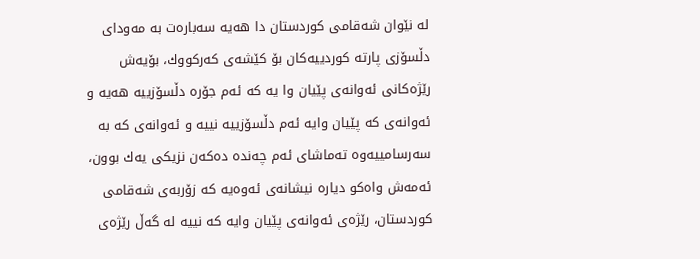له‌ نێوان شه‌قامى كوردستان دا هه‌یه‌ سه‌باره‌ت به‌ مه‌وداى دڵسۆزى پارته‌ كوردییه‌كان بۆ كێشه‌ى كه‌ركووك، بۆیه‌ش رێژه‌كانى ئه‌وانه‌ى پێیان وا یه‌ كه‌ ئه‌م جۆره‌ دڵسۆزییه‌ هه‌یه‌ و ئه‌وانه‌ى كه‌ پێیان وایه‌ ئه‌م دڵسۆزییه‌ نییه‌ و ئه‌وانه‌ى كه‌ به‌ سه‌رسامییه‌وه‌ ته‌ماشاى ئه‌م چه‌نده‌ ده‌كه‌ن نزیكى یه‌ك بوون، ئه‌مه‌ش واه‌كو دیاره‌ نیشانه‌ى ئه‌وه‌یه‌ كه‌ زۆربه‌ى شه‌قامى كوردستان، رێژه‌ى ئه‌وانه‌ى پێیان وایه‌ كه‌ نییه‌ له‌ گه‌ڵ رێژه‌ى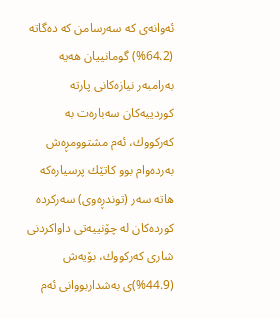ئه‌وانه‌ى كه‌ سه‌رسامن كه‌ ده‌گاته‌ (64.2%) گومانییان هه‌یه‌ به‌رامبه‌ر نیازه‌كانى پارته‌ كوردییه‌كان سه‌باره‌ت به‌ كه‌ركووك، ئه‌م مشتوومڕه‌ش به‌رده‌وام بوو كاتێك پرسیاره‌كه‌ هاته‌ سه‌ر (توندڕه‌وى) سه‌ركرده‌ كورده‌كان له‌ چۆنییه‌تى داواكردنى شارى كه‌ركووك، بۆیه‌ش (44.9%)ى به‌شداربووانى ئه‌م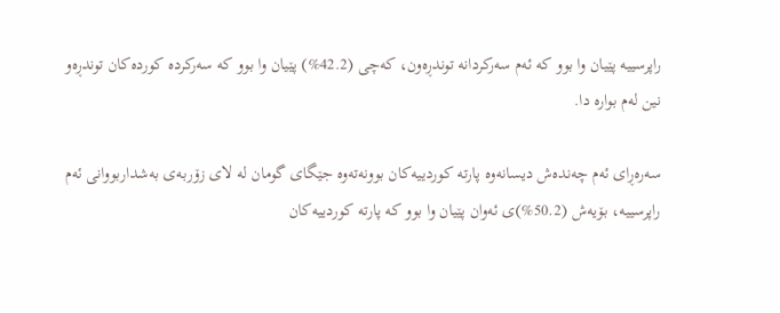راپرسییه‌ پێیان وا بوو كه‌ ئه‌م سه‌ركردانه‌ توندڕه‌ون، كه‌چى (42.2%) پێیان وا بوو كه‌ سه‌ركرده‌ كورده‌كان توندڕه‌و نین له‌م بواره‌ دا.

سه‌ره‌ڕاى ئه‌م چه‌نده‌ش دیسانه‌وه‌ پارته‌ كوردییه‌كان بوونه‌ته‌وه‌ جێگاى گومان له‌ لاى زۆربه‌ى به‌شداربووانى ئه‌م راپرسییه‌، بۆیه‌ش (50.2%)ى ئه‌وان پێیان وا بوو كه‌ پارته‌ كوردییه‌كان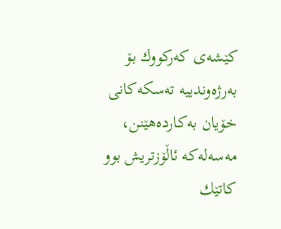كێشه‌ى كه‌ركووك بۆ به‌رژه‌وندییه‌ ته‌سكه‌كانى خۆیان به‌كارده‌هێنن، مه‌سه‌له‌كه‌ ئاڵۆزتریش بوو كاتێك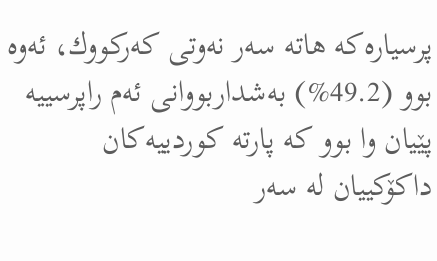پرسیاره‌كه‌ هاته‌ سه‌ر نه‌وتى كه‌ركووك، ئه‌وه‌ بوو (49.2%) به‌شداربووانى ئه‌م راپرسییه‌ پێیان وا بوو كه‌ پارته‌ كوردییه‌كان داكۆكییان له‌ سه‌ر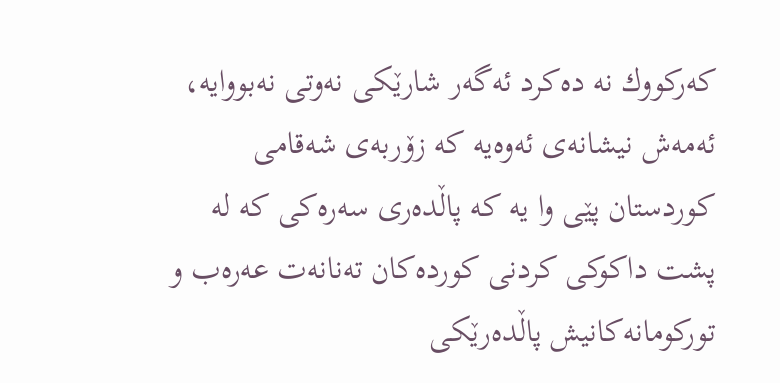كه‌ركووك نه‌ ده‌كرد ئه‌گه‌ر شارێكى نه‌وتی نه‌بووایه‌، ئه‌مه‌ش نیشانه‌ى ئه‌وه‌یه‌ كه‌ زۆربه‌ى شه‌قامى كوردستان پێى وا یه‌ كه‌ پاڵده‌رى سه‌ره‌كى كه‌ له‌ پشت داكوكى كردنى كورده‌كان ته‌نانه‌ت عه‌ره‌ب و توركومانه‌كانیش پاڵده‌رێكى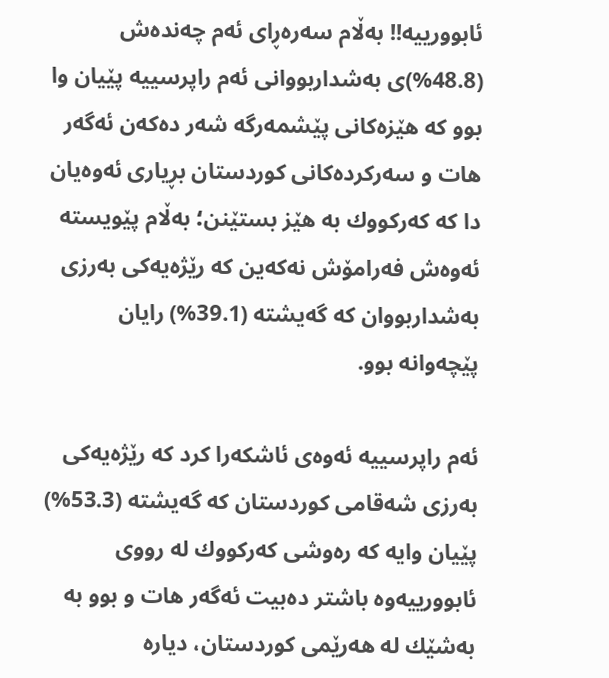ئابوورییه‌!! به‌ڵام سه‌ره‌ڕاى ئه‌م چه‌نده‌ش (48.8%)ى به‌شداربووانى ئه‌م راپرسییه‌ پێیان وا بوو كه‌ هێزه‌كانى پێشمه‌رگه‌ شه‌ر ده‌كه‌ن ئه‌گه‌ر هات و سه‌ركرده‌كانى كوردستان بڕیارى ئه‌وه‌یان دا كه‌ كه‌ركووك به‌ هێز بستێنن؛ به‌ڵام پێویسته‌ ئه‌وه‌ش فه‌رامۆش نه‌كه‌ین كه‌ رێژه‌یه‌كى به‌رزى به‌شداربووان كه‌ گه‌یشته‌ (39.1%) رایان پێچه‌وانه‌ بوو.

ئه‌م راپرسییه‌ ئه‌وه‌ى ئاشكه‌را كرد كه‌ رێژه‌یه‌كى به‌رزى شه‌قامى كوردستان كه‌ گه‌یشته‌ (53.3%) پێیان وایه‌ كه‌ ره‌وشى كه‌ركووك له‌ رووى ئابوورییه‌وه‌ باشتر ده‌بیت ئه‌گه‌ر هات و بوو به‌ به‌شێك له‌ هه‌رێمى كوردستان، دیاره‌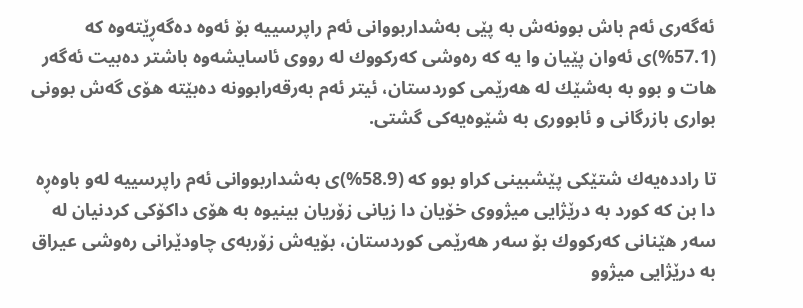ئه‌گه‌رى ئه‌م باش بوونه‌ش به‌ پێى به‌شداربووانى ئه‌م راپرسییه‌ بۆ ئه‌وه‌ ده‌گه‌ڕێته‌وه‌ كه‌ (57.1%)ى ئه‌وان پێیان وا یه‌ كه‌ ره‌وشى كه‌ركووك له‌ رووى ئاسایشه‌وه‌ باشتر ده‌بیت ئه‌گه‌ر هات و بوو به‌ به‌شێك له‌ هه‌رێمى كوردستان، ئیتر ئه‌م به‌رقه‌رابوونه‌ ده‌بێته‌ هۆى گه‌ش بوونى بوارى بازرگانى و ئابوورى به‌ شێوه‌یه‌كى گشتى.

تا رادده‌یه‌ك شتێكى پێشبینى كراو بوو كه‌ (58.9%)ى به‌شداربووانى ئه‌م راپرسییه‌ له‌و باوه‌ڕه‌ دا بن كه‌ كورد به‌ درێژایى میژووى خۆیان دا زیانى زۆریان بینیوه‌ به‌ هۆى داكۆكی كردنیان له‌ سه‌ر هێنانى كه‌ركووك بۆ سه‌ر هه‌رێمى كوردستان، بۆیه‌ش زۆربه‌ى چاودێرانى ره‌وشى عیراق به‌ درێژایى میژوو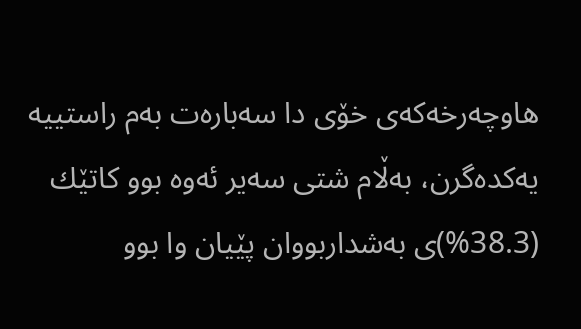هاوچه‌رخه‌كه‌ى خۆى دا سه‌باره‌ت به‌م راستییه‌ یه‌كده‌گرن، به‌ڵام شتى سه‌یر ئه‌وه‌ بوو كاتێك (38.3%)ى به‌شداربووان پێیان وا بوو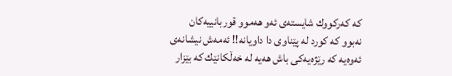كه‌ كه‌ركووك شایسته‌ى ئه‌و هه‌موو قوربانییه‌كان نه‌بوو كه‌ كورد له‌ پێناوى دا داویانه‌!! ئه‌مه‌ش نیشانه‌ى ئه‌وه‌یه‌ كه‌ رێژه‌یه‌كى باش هه‌یه‌ له‌ خه‌ڵكانێك كه‌ بێزار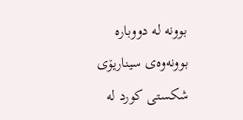بوونه‌ له‌ دووباره‌ بوونه‌وه‌ى سیناریۆى شكستى كورد له‌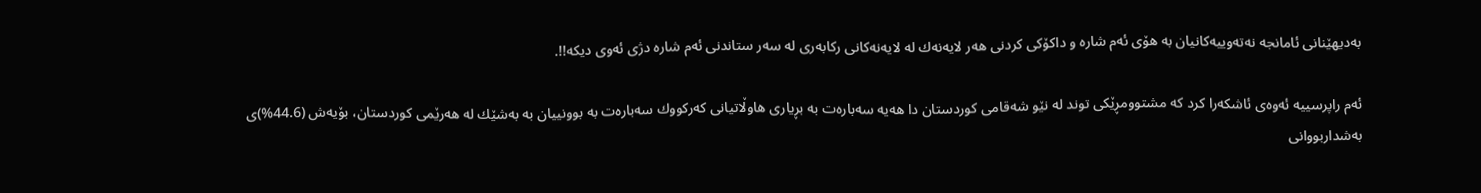به‌دیهێنانى ئامانجه‌ نه‌ته‌وییه‌كانیان به‌ هۆى ئه‌م شاره‌ و داكۆكى كردنى هه‌ر لایه‌نه‌ك له‌ لایه‌نه‌كانى ركابه‌رى له‌ سه‌ر ستاندنى ئه‌م شاره‌ دژى ئه‌وى دیكه‌!!.

ئه‌م راپرسییه‌ ئه‌وه‌ى ئاشكه‌را كرد كه‌ مشتوومڕێكى توند له‌ نێو شه‌قامى كوردستان دا هه‌یه‌ سه‌باره‌ت به‌ بڕیارى هاوڵاتیانى كه‌ركووك سه‌باره‌ت به‌ بوونییان به‌ به‌شێك له‌ هه‌رێمى كوردستان، بۆیه‌ش (44.6%)ى به‌شداربووانى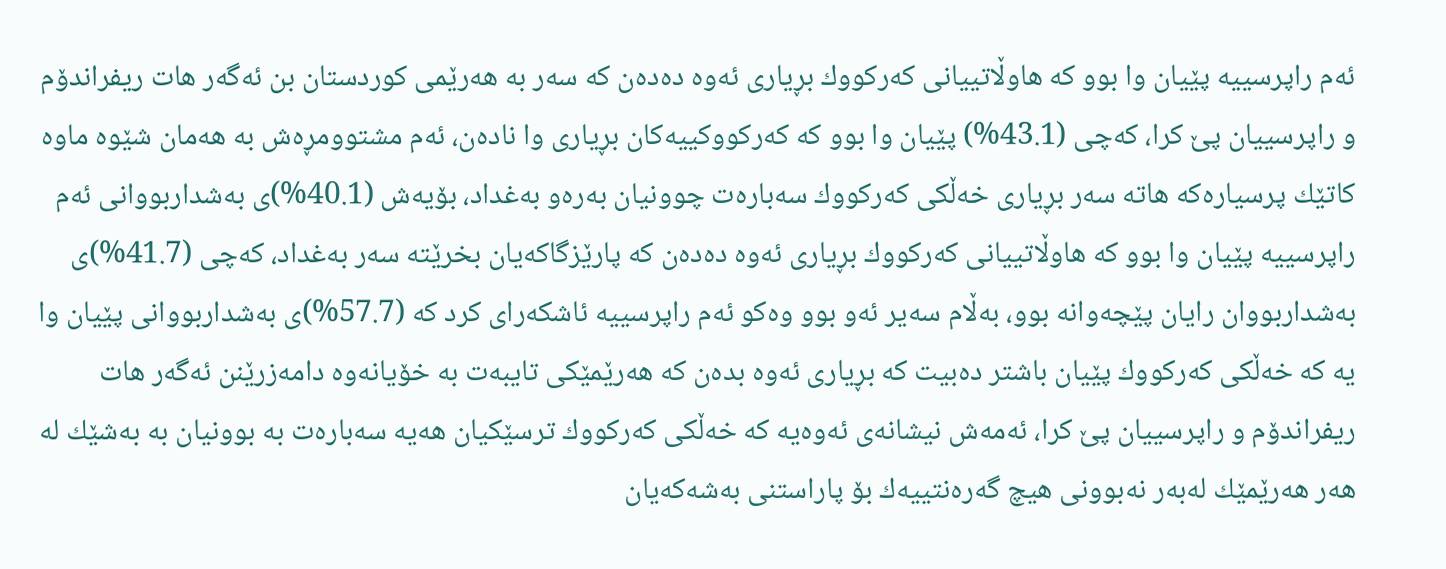ئه‌م راپرسییه‌ پێیان وا بوو كه‌ هاوڵاتییانى كه‌ركووك بڕیارى ئه‌وه‌ ده‌ده‌ن كه‌ سه‌ر به‌ هه‌رێمى كوردستان بن ئه‌گه‌ر هات ریفراندۆم و راپرسییان پێ كرا، كه‌چى (43.1%) پێیان وا بوو كه‌ كه‌ركووكییه‌كان بڕیارى وا ناده‌ن، ئه‌م مشتوومڕه‌ش به‌ هه‌مان شێوه‌ ماوه‌ كاتێك پرسیاره‌كه‌ هاته‌ سه‌ر بڕیارى خه‌ڵكى كه‌ركووك سه‌باره‌ت چوونیان به‌ره‌و به‌غداد، بۆیه‌ش (40.1%)ى به‌شداربووانى ئه‌م راپرسییه‌ پێیان وا بوو كه‌ هاوڵاتییانى كه‌ركووك بڕیارى ئه‌وه‌ ده‌ده‌ن كه‌ پارێزگاكه‌یان بخرێته‌ سه‌ر به‌غداد، كه‌چى (41.7%)ى به‌شداربووان رایان پێچه‌وانه‌ بوو، به‌ڵام سه‌یر ئه‌و بوو وه‌كو ئه‌م راپرسییه‌ ئاشكه‌راى كرد كه‌ (57.7%)ى به‌شداربووانى پێیان وا یه‌ كه‌ خه‌ڵكى كه‌ركووك پێیان باشتر ده‌بیت كه‌ بڕیارى ئه‌وه‌ بده‌ن كه‌ هه‌رێمێكى تایبه‌ت به‌ خۆیانه‌وه‌ دامه‌زرێنن ئه‌گه‌ر هات ریفراندۆم و راپرسییان پێ كرا، ئه‌مه‌ش نیشانه‌ى ئه‌وه‌یه‌ كه‌ خه‌ڵكى كه‌ركووك ترسێكیان هه‌یه‌ سه‌باره‌ت به‌ بوونیان به‌ به‌شێك له‌ هه‌ر هه‌رێمێك له‌به‌ر نه‌بوونى هیچ گه‌ره‌نتییه‌ك بۆ پاراستنى به‌شه‌كه‌یان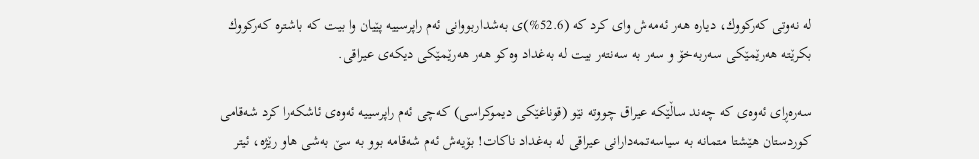له‌ نه‌وتى كه‌ركووك، دیاره‌ هه‌ر ئه‌مه‌ش واى كرد كه‌ (52.6%)ى به‌شداربووانى ئه‌م راپرسییه‌ پێیان وا بیت كه‌ باشتره‌ كه‌ركووك بكرێته‌ هه‌رێمێكى سه‌ربه‌خۆ و سه‌ر به‌ سه‌نته‌ر بیت له‌ به‌غداد وه‌كو هه‌ر هه‌رێمێكى دیكه‌ى عیراقى.

سه‌ره‌ڕاى ئه‌وه‌ى كه‌ چه‌ند ساڵێكه‌ عیراق چووته‌ نێو (قوناغێكى دیموكراسى) كه‌چى ئه‌م راپرسییه‌ ئه‌وه‌ى ئاشكه‌را كرد شه‌قامى كوردستان هێشتا متمانه‌ به‌ سیاسه‌تمه‌دارانى عیراقى له‌ به‌غداد ناكات! بۆیه‌ش ئه‌م شه‌قامه‌ بوو به‌ سێ به‌شى هاو رێژه‌، ئیتر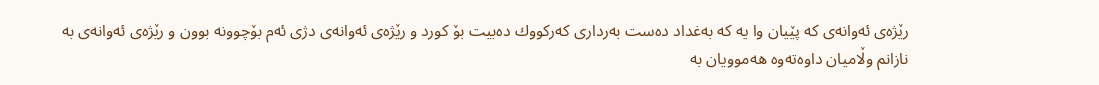رێژه‌ى ئه‌وانه‌ى كه‌ پێیان وا یه‌ كه‌ به‌غداد ده‌ست به‌ردارى كه‌ركووك ده‌بیت بۆ كورد و رێژه‌ى ئه‌وانه‌ى دژى ئه‌م بۆچوونه‌ بوون و رێژه‌ى ئه‌وانه‌ى به‌ نازانم وڵامیان داوه‌ته‌وه‌ هه‌موویان به‌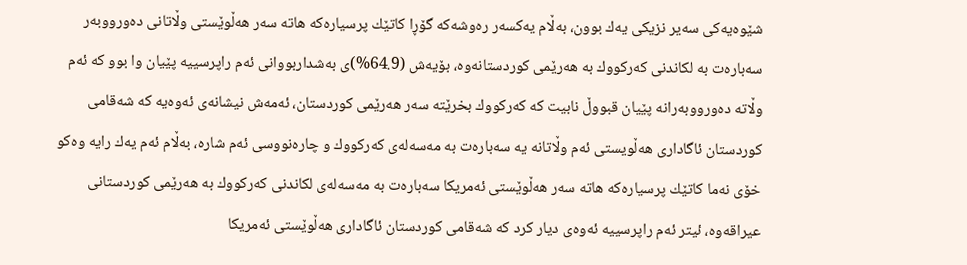شێوه‌یه‌كى سه‌یر نزیكى یه‌ك بوون، به‌ڵام یه‌كسه‌ر ره‌وشه‌كه‌ گۆڕا كاتێك پرسیاره‌كه‌ هاته‌ سه‌ر هه‌ڵوێستى وڵاتانى ده‌ورووبه‌ر سه‌باره‌ت به‌ لكاندنى كه‌ركووك به‌ هه‌رێمى كوردستانه‌وه‌، بۆیه‌ش (64.9%)ى به‌شداربووانى ئه‌م راپرسییه‌ پێیان وا بوو كه‌ ئه‌م وڵاته‌ ده‌ورووبه‌رانه‌ پێیان قبووڵ نابیت كه‌ كه‌ركووك بخرێته‌ سه‌ر هه‌رێمى كوردستان، ئه‌مه‌ش نیشانه‌ى ئه‌وه‌یه‌ كه‌ شه‌قامى كوردستان ئاگادارى هه‌ڵویستى ئه‌م وڵاتانه‌ یه‌ سه‌باره‌ت به‌ مه‌سه‌له‌ى كه‌ركووك و چاره‌نووسى ئه‌م شاره‌، به‌ڵام ئه‌م یه‌ك رایه‌ وه‌كو خۆى نه‌ما كاتێك پرسیاره‌كه‌ هاته‌ سه‌ر هه‌ڵوێستى ئه‌مریكا سه‌باره‌ت به‌ مه‌سه‌له‌ى لكاندنى كه‌ركووك به‌ هه‌رێمى كوردستانى عیراقه‌وه‌، ئیتر ئه‌م راپرسییه‌ ئه‌وه‌ى دیار كرد كه‌ شه‌قامى كوردستان ئاگادارى هه‌ڵوێستى ئه‌مریكا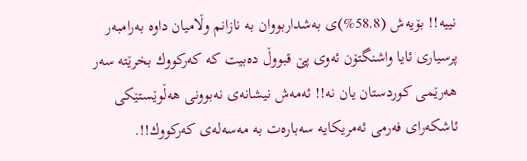نییه‌!! بۆیه‌ش (58.8%)ى به‌شداربووان به‌ نازانم وڵامیان داوه‌ به‌رامبه‌ر پرسیارى ئایا واشنگتۆن ئه‌وى پێ قبووڵ ده‌بیت كه‌ كه‌ركووك بخرێته‌ سه‌ر هه‌رێمى كوردستان یان نه‌!! ئه‌مه‌ش نیشانه‌ى نه‌بوونى هه‌ڵوێستێكى ئاشكه‌راى فه‌رمى ئه‌مریكایه‌ سه‌باره‌ت به‌ مه‌سه‌له‌ى كه‌ركووك!!.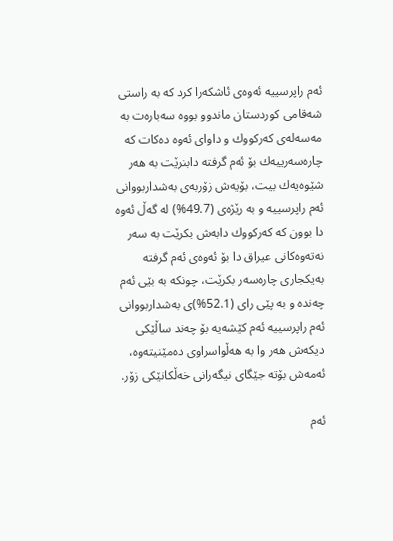ئه‌م راپرسییه‌ ئه‌وه‌ى ئاشكه‌را كرد كه‌ به‌ راستى شه‌قامى كوردستان ماندوو بووه‌ سه‌باره‌ت به‌ مه‌سه‌له‌ى كه‌ركووك و داواى ئه‌وه‌ ده‌كات كه‌ چاره‌سه‌رییه‌ك بۆ ئه‌م گرفته‌ دابنرێت به‌ هه‌ر شێوه‌یه‌ك بیت، بۆیه‌ش زۆربه‌ى به‌شداربووانى ئه‌م راپرسییه‌ و به‌ رێژه‌ى (49.7%) له‌ گه‌ڵ ئه‌وه‌ دا بوون كه‌ كه‌ركووك دابه‌ش بكرێت به‌ سه‌ر نه‌ته‌وه‌كانى عیراق دا بۆ ئه‌وه‌ى ئه‌م گرفته‌ به‌یكجارى چاره‌سه‌ر بكرێت، چونكه‌ به‌ بێى ئه‌م چه‌نده‌ و به‌ پێى راى (52.1%)ى به‌شداربووانى ئه‌م راپرسییه‌ ئه‌م كێشه‌یه‌ بۆ چه‌ند ساڵێكى دیكه‌ش هه‌ر وا به‌ هه‌ڵواسراوى ده‌مێنیته‌وه‌، ئه‌مه‌ش بۆته‌ جێگاى نیگه‌رانى خه‌ڵكانێكى زۆر.

ئه‌م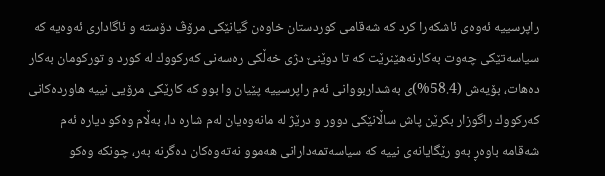راپرسییه‌ ئه‌وه‌ى ئاشكه‌را كرد كه‌ شه‌قامى كوردستان خاوه‌ن گیانێكى مرۆڤ دۆسته‌ و ئاگادارى ئه‌وه‌یه‌ كه‌ سیاسه‌تێكى چه‌وت به‌كارنه‌هێنرێت كه‌ تا دوێنێ دژى خه‌ڵكى ره‌سه‌نى كه‌ركووك له‌ كورد و توركومان به‌كار ده‌هات، بۆیه‌ش (58.4%)ى به‌شداربووانى ئه‌م راپرسییه‌ پێیان وا بوو كه‌ كارێكى مرۆیی نییه‌ هاورده‌كانى كه‌ركووك راگوزار بكرێن پاش ساڵانێكى دوور و درێژ له‌ مانه‌وه‌یان له‌م شاره‌ دا، به‌ڵام وه‌كو دیاره‌ ئه‌م شه‌قامه‌ باوه‌ڕ به‌و رێگایانه‌ى نییه‌ كه‌ سیاسه‌تمه‌دارانى هه‌موو نه‌ته‌وه‌كان ده‌گرنه‌ به‌ر، چونكه‌ وه‌كو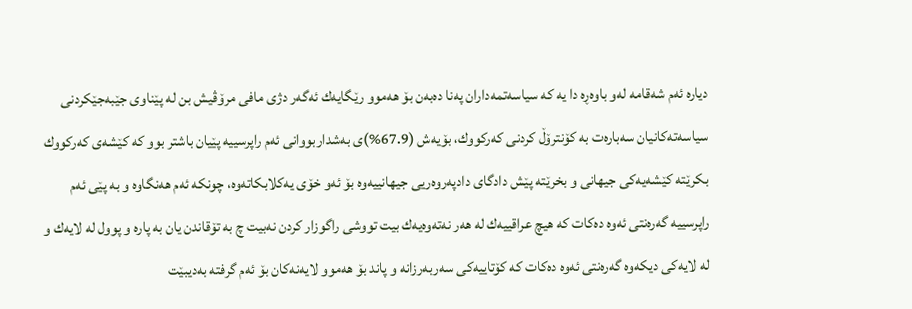دیاره‌ ئه‌م شه‌قامه‌ له‌و باوه‌ڕه‌ دا یه‌ كه‌ سیاسه‌تمه‌داران په‌نا ده‌به‌ن بۆ هه‌موو رێگایه‌ك ئه‌گه‌ر دژى مافى مرۆڤیش بن له‌ پێناوى جێبه‌جێكردنى سیاسه‌ته‌كانیان سه‌باره‌ت به‌ كۆنترۆڵ كردنى كه‌ركووك، بۆیه‌ش (67.9%)ى به‌شداربووانى ئه‌م راپرسییه‌ پێیان باشتر بوو كه‌ كێشه‌ى كه‌ركووك بكرێته‌ كێشه‌یه‌كى جیهانى و بخرێته‌ پێش دادگاى دادپه‌روه‌ریى جیهانییه‌وه‌ بۆ ئه‌و خۆى یه‌كلابكاته‌وه‌، چونكه‌ ئه‌م هه‌نگاوه‌ و به‌ پێى ئه‌م راپرسییه‌ گه‌ره‌نتى ئه‌وه‌ ده‌كات كه‌ هیچ عراقییه‌ك له‌ هه‌ر نه‌ته‌وه‌یه‌ك بیت تووشى راگوزار كردن نه‌بیت چ به‌ تۆقاندن یان به‌ پاره‌ و پوول له‌ لایه‌ك و له‌ لایه‌كى دیكه‌وه‌ گه‌ره‌نتى ئه‌وه‌ ده‌كات كه‌ كۆتاییه‌كى سه‌ربه‌رزانه‌ و پاند بۆ هه‌موو لایه‌نه‌كان بۆ ئه‌م گرفته‌ به‌دیبێت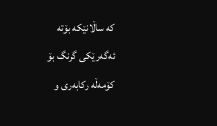كه‌ ساڵانێكه‌ بۆته‌ ئه‌گه‌رێكى گرنگ بۆ كۆمه‌ڵه‌ ركابه‌رى و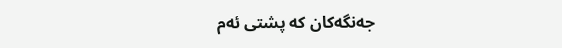جه‌نگه‌كان كه‌ پشتى ئه‌م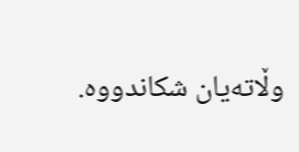وڵاته‌یان شكاندووه‌.